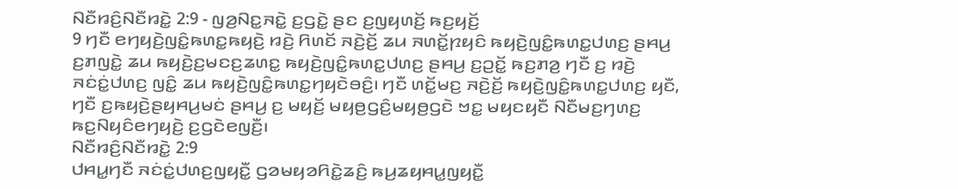ꤡꤢꤪꤙꤢꤨ꤬ꤡꤢꤪꤙꤢꤧ꤭ 2:9 - ꤜꤤ꤬ꤡꤢ꤭ꤏꤢꤧ꤭ ꤢ꤬ꤞꤢꤧ꤭ ꤔꤢ ꤢ꤬ꤜꤟꤛꤢꤩ꤬ ꤒꤢ꤬ꤟꤢꤩ꤬
9 ꤚꤢꤪ ꤕꤚꤟꤢꤧ꤬ꤜꤢꤨ꤭ꤒꤛꤢ꤭ꤒꤟꤢꤧ꤬ ꤙꤢꤧ꤬ ꤖꤛꤢꤩ ꤏꤢꤧ꤬ꤢꤩ꤬ ꤘꤣ ꤏꤛꤢꤩ꤭ꤐꤟꤢꤨ ꤒꤟꤢꤧ꤬ꤜꤢꤨ꤭ꤒꤛꤢ꤭ꤓꤛꤢ꤬ ꤔꤌꤣ꤬ ꤢ꤬ꤊꤜꤢꤧ꤭ ꤘꤣ ꤒꤟꤢꤧ꤬ꤢ꤬ꤗꤢꤢ꤬ꤘꤛꤢ꤭ ꤒꤟꤢꤧ꤬ꤜꤢꤨ꤭ꤒꤛꤢ꤭ꤓꤛꤢ꤬ ꤔꤌꤣ꤬ ꤢ꤬ꤑꤢꤩ꤭ ꤒꤢ꤬ꤊꤤ꤬ ꤚꤢꤪ ꤢ꤬ ꤙꤢꤧ꤬ ꤏꤢꤦꤢꤦ꤭ꤓꤛꤢ꤬ ꤜꤢꤨ꤭ ꤘꤣ ꤒꤟꤢꤧ꤬ꤜꤢꤨ꤭ꤒꤛꤢ꤭ꤚꤟꤢꤧꤋꤢꤨ꤬꤯ ꤚꤢꤪ ꤛꤢꤩ꤭ꤗꤢ꤬ ꤏꤢꤧ꤬ꤢꤩ꤬ ꤒꤟꤢꤧ꤬ꤜꤢꤨ꤭ꤒꤛꤢ꤭ꤓꤛꤢ꤬ ꤟꤢꤪ, ꤚꤢꤪ ꤢ꤬ꤒꤟꤢꤧ꤬ꤔꤟꤌꤣ꤬ꤗꤢꤦ ꤔꤌꤣ꤬ ꤢ꤬ ꤗꤟꤢꤩ꤬ ꤗꤟꤥ꤬ꤞꤢꤨ꤬ꤗꤟꤥ꤬ꤞꤢꤧ ꤠꤢ꤭ ꤗꤟꤢꤟꤢꤪ ꤡꤢꤪꤗꤢ꤬ꤚꤛꤢ꤬ ꤒꤢ꤬ꤡꤟꤢꤨꤕꤚꤟꤢꤧ꤬ ꤢ꤬ꤞꤢꤧꤕꤜꤢꤪ꤬꤯
ꤡꤢꤪꤙꤢꤨ꤬ꤡꤢꤪꤙꤢꤧ꤭ 2:9
ꤓꤌꤣ꤭ꤚꤢꤪ ꤏꤢꤦꤢꤦ꤭ꤓꤛꤢ꤬ꤜꤟꤢꤪ꤭ ꤞꤤꤗꤟꤤꤖꤢꤧ꤭ꤘꤢꤨ꤬ ꤒꤣ꤬ꤘꤟꤌꤣ꤭ꤜꤟꤢꤪ꤭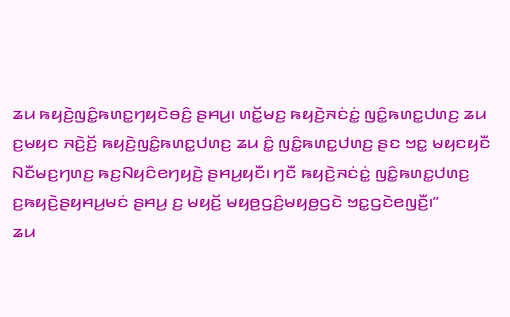ꤘꤣ ꤒꤟꤢꤧ꤬ꤜꤢꤨ꤭ꤒꤛꤢ꤭ꤚꤟꤢꤧꤋꤢꤨ꤬ ꤔꤌꤣ꤬꤯ ꤛꤢꤩ꤭ꤗꤢ꤬ ꤒꤟꤢꤧ꤬ꤏꤢꤦꤢꤦ꤭ ꤜꤢꤨ꤭ꤒꤛꤢ꤭ꤓꤛꤢ꤬ ꤘꤣ ꤢ꤬ꤗꤟꤢ ꤏꤢꤧ꤬ꤢꤩ꤬ ꤒꤟꤢꤧ꤬ꤜꤢꤨ꤭ꤒꤛꤢ꤭ꤓꤛꤢ꤬ ꤘꤣ ꤢꤨ꤭ ꤜꤢꤨ꤭ꤒꤛꤢ꤭ꤓꤛꤢ꤬ ꤔꤢ ꤠꤢ꤭ ꤗꤟꤢꤟꤢꤪ ꤡꤢꤪꤗꤢ꤬ꤚꤛꤢ꤬ ꤒꤢ꤬ꤡꤟꤢꤨꤕꤚꤟꤢꤧ꤬ ꤔꤌꤣ꤬ꤟꤢꤪ꤯ ꤚꤢꤪ ꤒꤟꤢꤧ꤬ꤏꤢꤦꤢꤦ꤭ ꤜꤢꤨ꤭ꤒꤛꤢ꤭ꤓꤛꤢ꤬ ꤢ꤬ꤒꤟꤢꤧ꤬ꤔꤟꤌꤣ꤬ꤗꤢꤦ ꤔꤌꤣ꤬ ꤢ꤬ ꤗꤟꤢꤩ꤬ ꤗꤟꤥ꤬ꤞꤢꤨ꤬ꤗꤟꤥ꤬ꤞꤢꤧ ꤠꤢ꤭ꤞꤢꤧꤕꤜꤢꤪ꤬꤯”
ꤘꤣ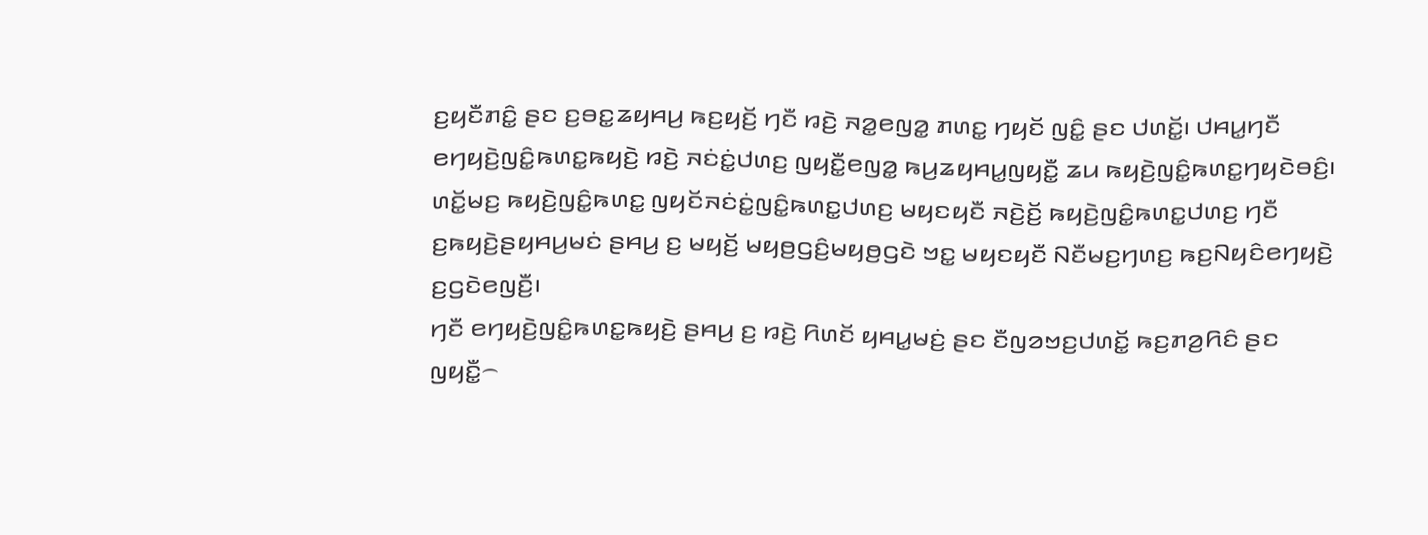ꤢ꤬ꤟꤢꤪꤊꤢꤨ꤭ ꤔꤢ ꤢ꤬ꤋꤢ꤭ꤘꤟꤌꤣ꤬ ꤒꤢ꤬ꤟꤢꤩ꤬ ꤚꤢꤪ ꤙꤢꤧ꤬ ꤏꤤ꤭ꤕꤜꤤ꤭ ꤊꤛꤢ꤭ ꤚꤟꤢꤩ ꤜꤢꤨ꤭ ꤔꤢ ꤓꤛꤢꤩ꤭꤯ ꤓꤌꤣ꤭ꤚꤢꤪ ꤕꤚꤟꤢꤧ꤬ꤜꤢꤨ꤭ꤒꤛꤢ꤭ꤒꤟꤢꤧ꤬ ꤙꤢꤧ꤬ ꤏꤢꤦꤢꤦ꤭ꤓꤛꤢ꤬ ꤜꤟꤢꤪ꤭ꤕꤜꤤ꤭ ꤒꤣ꤬ꤘꤟꤌꤣ꤭ꤜꤟꤢꤪ꤭ ꤘꤣ ꤒꤟꤢꤧ꤬ꤜꤢꤨ꤭ꤒꤛꤢ꤭ꤚꤟꤢꤧꤋꤢꤨ꤬꤯ ꤛꤢꤩ꤭ꤗꤢ꤬ ꤒꤟꤢꤧ꤬ꤜꤢꤨ꤭ꤒꤛꤢ꤭ ꤜꤟꤢꤩꤏꤢꤦꤢꤦ꤭ꤜꤢꤨ꤭ꤒꤛꤢ꤭ꤓꤛꤢ꤬ ꤗꤟꤢꤟꤢꤪ ꤏꤢꤧ꤬ꤢꤩ꤬ ꤒꤟꤢꤧ꤬ꤜꤢꤨ꤭ꤒꤛꤢ꤭ꤓꤛꤢ꤬ ꤚꤢꤪ ꤢ꤬ꤒꤟꤢꤧ꤬ꤔꤟꤌꤣ꤬ꤗꤢꤦ ꤔꤌꤣ꤬ ꤢ꤬ ꤗꤟꤢꤩ꤬ ꤗꤟꤥ꤬ꤞꤢꤨ꤬ꤗꤟꤥ꤬ꤞꤢꤧ ꤠꤢ꤭ ꤗꤟꤢꤟꤢꤪ ꤡꤢꤪꤗꤢ꤬ꤚꤛꤢ꤬ ꤒꤢ꤬ꤡꤟꤢꤨꤕꤚꤟꤢꤧ꤬ ꤢ꤬ꤞꤢꤧꤕꤜꤢꤪ꤬꤯
ꤚꤢꤪ ꤕꤚꤟꤢꤧ꤬ꤜꤢꤨ꤭ꤒꤛꤢ꤭ꤒꤟꤢꤧ꤬ ꤔꤌꤣ꤬ ꤢ꤬ ꤙꤢꤧ꤬ ꤖꤛꤢꤩ ꤟꤌꤣ꤭ꤗꤢꤦ꤬ ꤔꤢ ꤢꤪꤜꤤꤠꤢ꤬ꤓꤛꤢꤩ꤭ ꤒꤢ꤬ꤊꤤ꤬ꤖꤢꤨ ꤔꤢ ꤜꤟꤢꤪ꤭꤮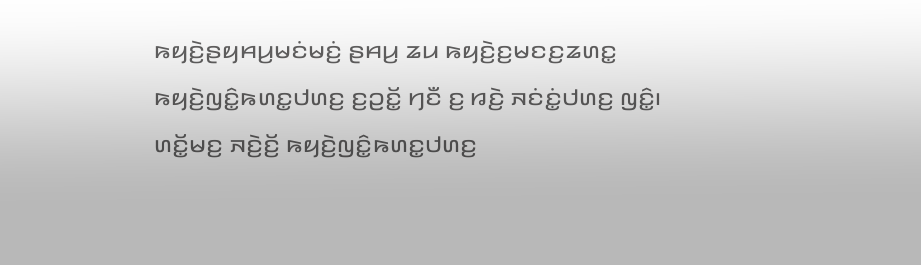ꤒꤟꤢꤧ꤬ꤔꤟꤌꤣ꤬ꤗꤢꤦꤗꤢꤦ꤬ ꤔꤌꤣ꤬ ꤘꤣ ꤒꤟꤢꤧ꤬ꤢ꤬ꤗꤢꤢ꤬ꤘꤛꤢ꤭ ꤒꤟꤢꤧ꤬ꤜꤢꤨ꤭ꤒꤛꤢ꤭ꤓꤛꤢ꤬ ꤢ꤬ꤑꤢꤩ꤭ ꤚꤢꤪ ꤢ꤬ ꤙꤢꤧ꤬ ꤏꤢꤦꤢꤦ꤭ꤓꤛꤢ꤬ ꤜꤢꤨ꤭꤯ ꤛꤢꤩ꤭ꤗꤢ꤬ ꤏꤢꤧ꤬ꤢꤩ꤬ ꤒꤟꤢꤧ꤬ꤜꤢꤨ꤭ꤒꤛꤢ꤭ꤓꤛꤢ꤬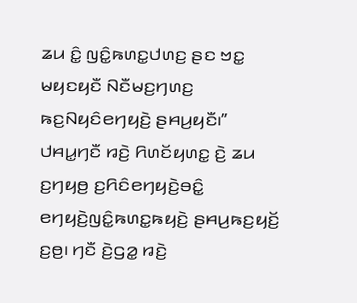ꤘꤣ ꤢꤨ꤭ ꤜꤢꤨ꤭ꤒꤛꤢ꤭ꤓꤛꤢ꤬ ꤔꤢ ꤠꤢ꤭ ꤗꤟꤢꤟꤢꤪ ꤡꤢꤪꤗꤢ꤬ꤚꤛꤢ꤬ ꤒꤢ꤬ꤡꤟꤢꤨꤕꤚꤟꤢꤧ꤬ ꤔꤌꤣ꤬ꤟꤢꤪ꤯”
ꤓꤌꤣ꤭ꤚꤢꤪ ꤙꤢꤧ꤬ ꤖꤛꤢꤩꤟꤛꤢ꤭ ꤢꤧ꤬ ꤘꤣ ꤢ꤬ꤚꤟꤥ꤬ ꤢ꤬ꤖꤢꤨꤕꤚꤟꤢꤧ꤬ꤋꤢꤨ꤭ ꤕꤚꤟꤢꤧ꤬ꤜꤢꤨ꤭ꤒꤛꤢ꤭ꤒꤟꤢꤧ꤬ ꤔꤌꤣ꤬ꤒꤢ꤬ꤟꤢꤩ꤬ ꤢ꤬ꤥ꤬꤯ ꤚꤢꤪ ꤢꤧ꤬ꤞꤤ꤭ ꤙꤢꤧ꤬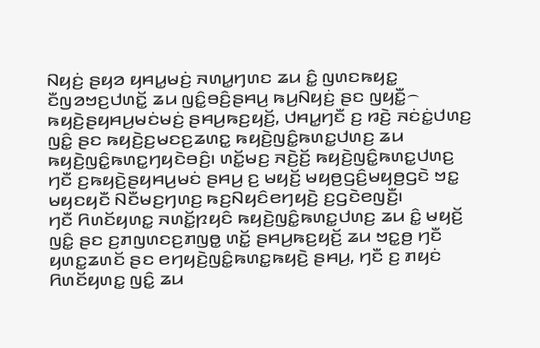ꤡꤟꤢꤦ꤬ ꤔꤟꤤ ꤟꤌꤣ꤭ꤗꤢꤦ꤬ ꤏꤛꤣ꤭ꤚꤛꤢ ꤘꤣ ꤢꤨ꤭ ꤜꤛꤢꤒꤟꤢ꤭ ꤢꤪꤜꤤꤠꤢ꤬ꤓꤛꤢꤩ꤭ ꤘꤣ ꤜꤢꤨ꤭ꤋꤢꤨ꤬ꤔꤌꤣ꤬ ꤒꤣ꤬ꤡꤟꤢꤦ꤬ ꤔꤢ ꤜꤟꤢꤪ꤭꤮ ꤒꤟꤢꤧ꤬ꤔꤟꤌꤣ꤬ꤗꤢꤦꤗꤢꤦ꤬ ꤔꤌꤣ꤬ꤒꤢ꤬ꤟꤢꤩ꤬, ꤓꤌꤣ꤭ꤚꤢꤪ ꤢ꤬ ꤙꤢꤧ꤬ ꤏꤢꤦꤢꤦ꤭ꤓꤛꤢ꤬ ꤜꤢꤨ꤭ ꤔꤢ ꤒꤟꤢꤧ꤬ꤢ꤬ꤗꤢꤢ꤬ꤘꤛꤢ꤭ ꤒꤟꤢꤧ꤬ꤜꤢꤨ꤭ꤒꤛꤢ꤭ꤓꤛꤢ꤬ ꤘꤣ ꤒꤟꤢꤧ꤬ꤜꤢꤨ꤭ꤒꤛꤢ꤭ꤚꤟꤢꤧꤋꤢꤨ꤬꤯ ꤛꤢꤩ꤭ꤗꤢ꤬ ꤏꤢꤧ꤬ꤢꤩ꤬ ꤒꤟꤢꤧ꤬ꤜꤢꤨ꤭ꤒꤛꤢ꤭ꤓꤛꤢ꤬ ꤚꤢꤪ ꤢ꤬ꤒꤟꤢꤧ꤬ꤔꤟꤌꤣ꤬ꤗꤢꤦ ꤔꤌꤣ꤬ ꤢ꤬ ꤗꤟꤢꤩ꤬ ꤗꤟꤥ꤬ꤞꤢꤨ꤬ꤗꤟꤥ꤬ꤞꤢꤧ ꤠꤢ꤭ ꤗꤟꤢꤟꤢꤪ ꤡꤢꤪꤗꤢ꤬ꤚꤛꤢ꤬ ꤒꤢ꤬ꤡꤟꤢꤨꤕꤚꤟꤢꤧ꤬ ꤢ꤬ꤞꤢꤧꤕꤜꤢꤪ꤬꤯
ꤚꤢꤪ ꤖꤛꤢꤩꤟꤛꤢ꤭ ꤏꤛꤢꤩ꤭ꤐꤟꤢꤨ ꤒꤟꤢꤧ꤬ꤜꤢꤨ꤭ꤒꤛꤢ꤭ꤓꤛꤢ꤬ ꤘꤣ ꤢꤨ꤭ ꤗꤟꤢꤩ꤬ ꤜꤢꤨ꤭ ꤔꤢ ꤢ꤬ꤊꤜꤛꤢꤢ꤬ꤊꤜꤥ꤭ ꤛꤢꤩ꤭ ꤔꤌꤣ꤬ꤒꤢ꤬ꤟꤢꤩ꤬ ꤘꤣ ꤠꤢ꤭ꤥ꤬ ꤚꤢꤪ ꤟꤛꤢ꤭ꤘꤛꤢꤩ ꤔꤢ ꤕꤚꤟꤢꤧ꤬ꤜꤢꤨ꤭ꤒꤛꤢ꤭ꤒꤟꤢꤧ꤬ ꤔꤌꤣ꤬, ꤚꤢꤪ ꤢ꤬ ꤊꤟꤢꤦ ꤖꤛꤢꤩꤟꤛꤢ꤭ ꤜꤢꤨ꤭ ꤘꤣ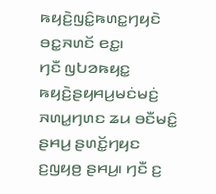ꤒꤟꤢꤧ꤬ꤜꤢꤨ꤭ꤒꤛꤢ꤭ꤚꤟꤢꤧ ꤋꤢ꤭ꤏꤛꤢꤩ ꤕꤢ꤭꤯
ꤚꤢꤪ ꤜꤝꤤꤒꤟꤢ꤭ ꤒꤟꤢꤧ꤬ꤔꤟꤌꤣ꤬ꤗꤢꤦꤗꤢꤦ꤬ ꤏꤛꤣ꤭ꤚꤛꤢ ꤘꤣ ꤋꤢꤪꤗꤢꤨ꤭ ꤔꤌꤣ꤬ ꤔꤛꤢꤩ꤭ꤚꤟꤢ ꤢ꤬ꤜꤟꤥ꤬ ꤔꤌꤣ꤬꤯ ꤚꤢꤪ ꤢ꤬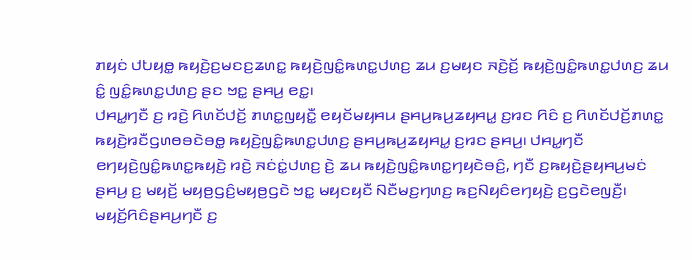ꤊꤟꤢꤦ ꤓꤝꤟꤥ꤭ ꤒꤟꤢꤧ꤬ꤢ꤬ꤗꤢꤢ꤬ꤘꤛꤢ꤭ ꤒꤟꤢꤧ꤬ꤜꤢꤨ꤭ꤒꤛꤢ꤭ꤓꤛꤢ꤬ ꤘꤣ ꤢ꤬ꤗꤟꤢ ꤏꤢꤧ꤬ꤢꤩ꤬ ꤒꤟꤢꤧ꤬ꤜꤢꤨ꤭ꤒꤛꤢ꤭ꤓꤛꤢ꤬ ꤘꤣ ꤢꤨ꤭ ꤜꤢꤨ꤭ꤒꤛꤢ꤭ꤓꤛꤢ꤬ ꤔꤢ ꤠꤢ꤭ ꤔꤌꤣ꤬ ꤕꤢ꤭꤯
ꤓꤌꤣ꤭ꤚꤢꤪ ꤢ꤬ ꤙꤢꤧ꤬ ꤖꤛꤢꤩꤓꤢꤩ꤬ ꤊꤛꤢ꤭ꤜꤟꤢꤪ꤭ ꤕꤟꤢꤩꤗꤟꤌꤣ ꤔꤌꤣ꤬ꤒꤣ꤬ꤘꤟꤌꤣ꤭ ꤢ꤬ꤙꤢ ꤖꤢꤨ ꤢ꤬ ꤖꤛꤢꤩꤓꤢꤩ꤬ꤊꤛꤢ꤭ ꤒꤟꤢꤧ꤬ꤙꤢꤪꤞꤛꤥꤋꤢꤧꤋꤥ꤭ ꤒꤟꤢꤧ꤬ꤜꤢꤨ꤭ꤒꤛꤢ꤭ꤓꤛꤢ꤬ ꤔꤌꤣ꤬ꤒꤣ꤬ꤘꤟꤌꤣ꤭ ꤢ꤬ꤙꤢ ꤔꤌꤣ꤬꤯ ꤓꤌꤣ꤭ꤚꤢꤪ ꤕꤚꤟꤢꤧ꤬ꤜꤢꤨ꤭ꤒꤛꤢ꤭ꤒꤟꤢꤧ꤬ ꤙꤢꤧ꤬ ꤏꤢꤦꤢꤦ꤭ꤓꤛꤢ꤬ ꤢꤧ꤬ ꤘꤣ ꤒꤟꤢꤧ꤬ꤜꤢꤨ꤭ꤒꤛꤢ꤭ꤚꤟꤢꤧꤋꤢꤨ꤬, ꤚꤢꤪ ꤢ꤬ꤒꤟꤢꤧ꤬ꤔꤟꤌꤣ꤬ꤗꤢꤦ ꤔꤌꤣ꤬ ꤢ꤬ ꤗꤟꤢꤩ꤬ ꤗꤟꤥ꤬ꤞꤢꤨ꤬ꤗꤟꤥ꤬ꤞꤢꤧ ꤠꤢ꤭ ꤗꤟꤢꤟꤢꤪ ꤡꤢꤪꤗꤢ꤬ꤚꤛꤢ꤬ ꤒꤢ꤬ꤡꤟꤢꤨꤕꤚꤟꤢꤧ꤬ ꤢ꤬ꤞꤢꤧꤕꤜꤢꤪ꤬꤯ ꤗꤟꤢꤩ꤬ꤖꤢꤨꤔꤌꤣ꤬ꤚꤢꤪ ꤢ꤬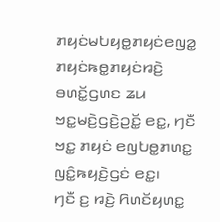ꤊꤟꤢꤦꤗꤝꤟꤥ꤭ꤊꤟꤢꤦꤕꤜꤤ꤭ ꤊꤟꤢꤦꤒꤥ꤭ꤊꤟꤢꤦꤙꤢꤧ꤬ ꤋꤛꤢꤩ꤭ꤞꤛꤢ ꤘꤣ ꤠꤢ꤭ꤗꤢꤧ꤬ꤞꤢꤧ꤬ꤑꤢꤩ꤭ ꤕꤢ꤭, ꤚꤢꤪ ꤠꤢ꤭ ꤊꤟꤢꤦ ꤕꤜꤝꤥ꤭ꤊꤛꤢ꤭ ꤜꤢꤨ꤭ꤒꤟꤢꤧ꤬ꤞꤢꤦ ꤕꤢ꤭꤯
ꤚꤢꤪ ꤢ꤬ ꤙꤢꤧ꤬ ꤖꤛꤢꤩꤟꤛꤢ꤭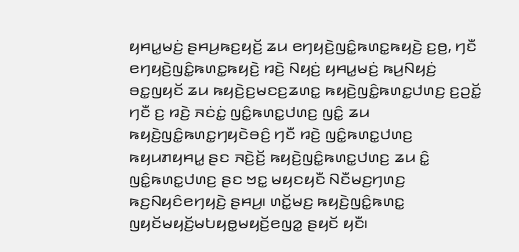ꤟꤌꤣ꤭ꤗꤢꤦ꤬ ꤔꤌꤣ꤬ꤒꤢ꤬ꤟꤢꤩ꤬ ꤘꤣ ꤕꤚꤟꤢꤧ꤬ꤜꤢꤨ꤭ꤒꤛꤢ꤭ꤒꤟꤢꤧ꤬ ꤢ꤬ꤥ꤬, ꤚꤢꤪ ꤕꤚꤟꤢꤧ꤬ꤜꤢꤨ꤭ꤒꤛꤢ꤭ꤒꤟꤢꤧ꤬ ꤙꤢꤧ꤬ ꤡꤟꤢꤦ꤬ ꤟꤌꤣ꤭ꤗꤢꤦ꤬ ꤒꤣ꤬ꤡꤟꤢꤦ꤬ ꤋꤢ꤭ꤜꤟꤢꤩ ꤘꤣ ꤒꤟꤢꤧ꤬ꤢ꤬ꤗꤢꤢ꤬ꤘꤛꤢ꤭ ꤒꤟꤢꤧ꤬ꤜꤢꤨ꤭ꤒꤛꤢ꤭ꤓꤛꤢ꤬ ꤢ꤬ꤑꤢꤩ꤭ ꤚꤢꤪ ꤢ꤬ ꤙꤢꤧ꤬ ꤏꤢꤦꤢꤦ꤭ ꤜꤢꤨ꤭ꤒꤛꤢ꤭ꤓꤛꤢ꤬ ꤜꤢꤨ꤭ ꤘꤣ ꤒꤟꤢꤧ꤬ꤜꤢꤨ꤭ꤒꤛꤢ꤭ꤚꤟꤢꤧꤋꤢꤨ꤬ ꤚꤢꤪ ꤙꤢꤧ꤬ ꤜꤢꤨ꤭ꤒꤛꤢ꤭ꤓꤛꤢ꤬ ꤒꤟꤣꤊꤟꤌꤣ꤭ ꤔꤢ ꤏꤢꤧ꤬ꤢꤩ꤬ ꤒꤟꤢꤧ꤬ꤜꤢꤨ꤭ꤒꤛꤢ꤭ꤓꤛꤢ꤬ ꤘꤣ ꤢꤨ꤭ ꤜꤢꤨ꤭ꤒꤛꤢ꤭ꤓꤛꤢ꤬ ꤔꤢ ꤠꤢ꤭ ꤗꤟꤢꤟꤢꤪ ꤡꤢꤪꤗꤢ꤬ꤚꤛꤢ꤬ ꤒꤢ꤬ꤡꤟꤢꤨꤕꤚꤟꤢꤧ꤬ ꤔꤌꤣ꤬꤯ ꤛꤢꤩ꤭ꤗꤢ꤬ ꤒꤟꤢꤧ꤬ꤜꤢꤨ꤭ꤒꤛꤢ꤭ ꤜꤟꤢꤩꤗꤟꤢꤩ꤬ꤗꤝꤟꤥ꤭ꤗꤟꤢꤩ꤬ꤕꤜꤤ꤭ ꤔꤟꤢꤩ ꤟꤢꤪ꤯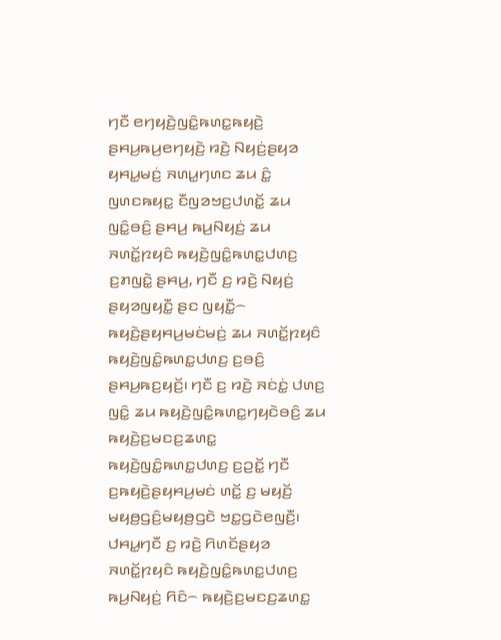ꤚꤢꤪ ꤕꤚꤟꤢꤧ꤬ꤜꤢꤨ꤭ꤒꤛꤢ꤭ꤒꤟꤢꤧ꤬ ꤔꤌꤣ꤬ꤒꤣ꤬ꤕꤚꤟꤢꤧ꤬ ꤙꤢꤧ꤬ ꤡꤟꤢꤦ꤬ꤔꤟꤤ ꤟꤌꤣ꤭ꤗꤢꤦ꤬ ꤏꤛꤣ꤭ꤚꤛꤢ ꤘꤣ ꤢꤨ꤭ ꤜꤛꤢꤒꤟꤢ꤭ ꤢꤪꤜꤤꤠꤢ꤬ꤓꤛꤢꤩ꤭ ꤘꤣ ꤜꤢꤨ꤭ꤋꤢꤨ꤬ ꤔꤌꤣ꤬ ꤒꤣ꤬ꤡꤟꤢꤦ꤬ ꤘꤣ ꤏꤛꤢꤩ꤭ꤐꤟꤢꤨ ꤒꤟꤢꤧ꤬ꤜꤢꤨ꤭ꤒꤛꤢ꤭ꤓꤛꤢ꤬ ꤢ꤬ꤊꤜꤢꤧ꤭ ꤔꤌꤣ꤬, ꤚꤢꤪ ꤢ꤬ ꤙꤢꤧ꤬ ꤡꤟꤢꤦ꤬ ꤔꤟꤤꤜꤟꤢꤪ꤭ ꤔꤢ ꤜꤟꤢꤪ꤭꤮ ꤒꤟꤢꤧ꤬ꤔꤟꤌꤣ꤬ꤗꤢꤦꤗꤢꤦ꤬ ꤘꤣ ꤏꤛꤢꤩ꤭ꤐꤟꤢꤨ ꤒꤟꤢꤧ꤬ꤜꤢꤨ꤭ꤒꤛꤢ꤭ꤓꤛꤢ꤬ ꤢ꤬ꤋꤢꤨ꤬ ꤔꤌꤣ꤬ꤒꤢ꤬ꤟꤢꤩ꤬꤯ ꤚꤢꤪ ꤢ꤬ ꤙꤢꤧ꤬ ꤏꤢꤦꤢꤦ꤭ ꤓꤛꤢ꤬ ꤜꤢꤨ꤭ ꤘꤣ ꤒꤟꤢꤧ꤬ꤜꤢꤨ꤭ꤒꤛꤢ꤭ꤚꤟꤢꤧꤋꤢꤨ꤬ ꤘꤣ ꤒꤟꤢꤧ꤬ꤢ꤬ꤗꤢꤢ꤬ꤘꤛꤢ꤭ ꤒꤟꤢꤧ꤬ꤜꤢꤨ꤭ꤒꤛꤢ꤭ꤓꤛꤢ꤬ ꤢ꤬ꤑꤢꤩ꤭ ꤚꤢꤪ ꤢ꤬ꤒꤟꤢꤧ꤬ꤔꤟꤌꤣ꤬ꤗꤢꤦ ꤛꤢꤩ꤭ ꤢ꤬ ꤗꤟꤢꤩ꤬ ꤗꤟꤥ꤬ꤞꤢꤨ꤬ꤗꤟꤥ꤬ꤞꤢꤧ ꤠꤢ꤭ꤞꤢꤧꤕꤜꤢꤪ꤬꤯
ꤓꤌꤣ꤭ꤚꤢꤪ ꤢ꤬ ꤙꤢꤧ꤬ ꤖꤛꤢꤩꤔꤟꤤ ꤏꤛꤢꤩ꤭ꤐꤟꤢꤨ ꤒꤟꤢꤧ꤬ꤜꤢꤨ꤭ꤒꤛꤢ꤭ꤓꤛꤢ꤬ ꤒꤣ꤬ꤡꤟꤢꤦ꤬ ꤖꤢꤨ꤮ ꤒꤟꤢꤧ꤬ꤢ꤬ꤗꤢꤢ꤬ꤘꤛꤢ꤭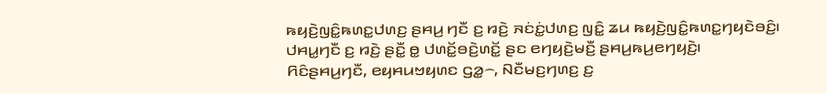ꤒꤟꤢꤧ꤬ꤜꤢꤨ꤭ꤒꤛꤢ꤭ꤓꤛꤢ꤬ ꤔꤌꤣ꤬ ꤚꤢꤪ ꤢ꤬ ꤙꤢꤧ꤬ ꤏꤢꤦꤢꤦ꤭ꤓꤛꤢ꤬ ꤜꤢꤨ꤭ ꤘꤣ ꤒꤟꤢꤧ꤬ꤜꤢꤨ꤭ꤒꤛꤢ꤭ꤚꤟꤢꤧꤋꤢꤨ꤬꤯ ꤓꤌꤣ꤭ꤚꤢꤪ ꤢ꤬ ꤙꤢꤧ꤬ ꤔꤢꤪ꤭ ꤥ꤭ ꤓꤛꤢꤩ꤭ꤋꤢꤧ꤬ꤛꤢꤩ꤭ ꤔꤢ ꤕꤚꤟꤢꤧ꤬ꤗꤢꤪ꤬ ꤔꤌꤣ꤬ꤒꤣ꤬ꤕꤚꤟꤢꤧ꤬꤯
ꤖꤢꤨꤔꤌꤣ꤬ꤚꤢꤪ, ꤕꤟꤌꤣꤠꤟꤛꤢ ꤞꤤ꤭꤮, ꤡꤢꤪꤗꤢ꤬ꤚꤛꤢ꤬ ꤢ꤬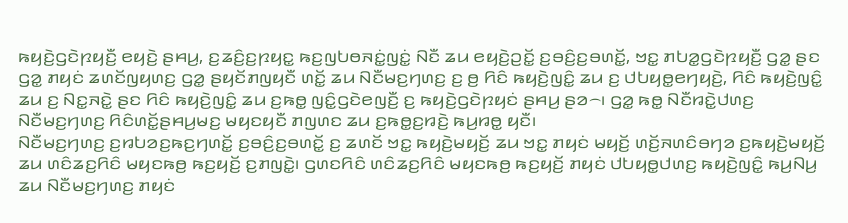ꤒꤟꤢꤧ꤬ꤞꤢꤧꤐꤟꤢꤪ꤬ ꤕꤟꤢꤧ꤬ ꤔꤌꤣ꤬, ꤢ꤬ꤘꤢꤨ꤬ꤢ꤬ꤐꤟꤢ꤭ ꤒꤢ꤬ꤜꤝꤥꤏꤢꤦ꤭ꤜꤢꤦ꤭ ꤡꤢꤪ ꤘꤣ ꤕꤟꤢꤧ꤬ꤑꤢꤩ꤭ ꤢ꤬ꤋꤢꤨ꤬ꤢ꤬ꤋꤛꤢꤩ꤭, ꤠꤢ꤭ ꤊꤝꤤ꤭ꤞꤢꤧꤐꤟꤢꤪ꤬ ꤞꤤ꤭ ꤔꤢ ꤞꤤ꤭ ꤊꤟꤢꤦ ꤘꤛꤢꤩꤜꤟꤛꤢ꤬ ꤞꤤ꤭ ꤔꤟꤢꤩꤊꤜꤟꤢꤪ ꤛꤢꤩ꤭ ꤘꤣ ꤡꤢꤪꤗꤢ꤬ꤚꤛꤢ꤬ ꤢ꤬ ꤥ꤬ ꤖꤢꤨ ꤒꤟꤢꤧ꤬ꤜꤢꤨ꤭ ꤘꤣ ꤢ꤬ ꤓꤝꤟꤥ꤭ꤕꤚꤟꤢꤧ꤬, ꤖꤢꤨ ꤒꤟꤢꤧ꤬ꤜꤢꤨ꤭ ꤘꤣ ꤢ꤬ ꤡꤢ꤭ꤏꤢꤧ꤭ ꤔꤢ ꤖꤢꤨ ꤒꤟꤢꤧ꤬ꤜꤢꤨ꤭ ꤘꤣ ꤢ꤬ꤒꤥ꤭ ꤜꤢꤨ꤭ꤞꤢꤧꤕꤜꤢꤪ꤬ ꤢ꤬ ꤒꤟꤢꤧ꤬ꤞꤢꤧꤐꤟꤢꤦ ꤔꤌꤣ꤬ ꤔꤤ꤮꤯ ꤞꤤ꤭ ꤒꤥ꤭ ꤡꤢꤪꤙꤢꤧ꤭ꤓꤛꤢ꤬ ꤡꤢꤪꤗꤢ꤬ꤚꤛꤢ꤬ ꤖꤢꤨꤛꤢꤩ꤭ꤔꤌꤣ꤬ꤗꤢ꤬ ꤗꤟꤢꤟꤢꤪ ꤊꤜꤛꤢ ꤘꤣ ꤢ꤬ꤒꤥ꤭ꤢ꤬ꤙꤢꤧ꤬ ꤒꤣ꤬ꤙꤥ꤭ ꤟꤢꤪ꤯
ꤡꤢꤪꤗꤢ꤬ꤚꤛꤢ꤬ ꤢ꤬ꤙꤝꤤꤢ꤬ꤒꤢ꤬ꤚꤛꤢꤩ꤭ ꤢ꤬ꤋꤢꤨ꤬ꤢ꤬ꤋꤛꤢꤩ꤭ ꤢ꤬ ꤘꤛꤢꤩ ꤠꤢ꤭ ꤒꤟꤢꤧ꤬ꤗꤟꤢꤩ꤬ ꤘꤣ ꤠꤢ꤭ ꤊꤟꤢꤦ ꤗꤟꤢꤩ꤬ ꤛꤢꤩ꤬ꤏꤛꤢꤨꤋꤚꤤ ꤢ꤬ꤒꤟꤢꤧ꤬ꤗꤟꤢꤩ꤬ ꤘꤣ ꤛꤢꤨꤘꤢ꤬ꤖꤢꤨ ꤗꤟꤢꤒꤥ꤬ ꤒꤢ꤬ꤟꤢꤩ꤬ ꤢ꤬ꤊꤜꤢꤧ꤭꤯ ꤞꤛꤢꤖꤢꤨ ꤛꤢꤨꤘꤢ꤬ꤖꤢꤨ ꤗꤟꤢꤒꤥ꤬ ꤒꤢ꤬ꤟꤢꤩ꤬ ꤊꤟꤢꤦ ꤓꤝꤟꤥ꤭ꤓꤛꤢ꤬ ꤒꤟꤢꤧ꤬ꤜꤢꤨ꤭ ꤒꤣ꤬ꤡꤣ꤬ ꤘꤣ ꤡꤢꤪꤗꤢ꤬ꤚꤛꤢ꤬ ꤊꤟꤢꤦ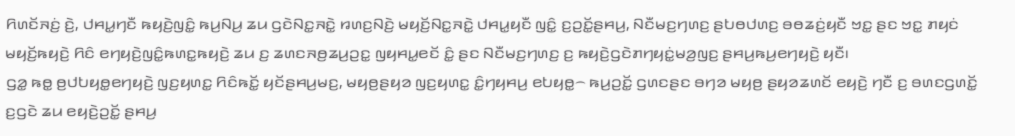ꤖꤛꤢꤩꤏꤢꤦ꤬ ꤢꤧ꤬, ꤓꤌꤣ꤭ꤚꤢꤪ ꤒꤟꤢꤧ꤬ꤜꤢꤨ꤭ ꤒꤣ꤬ꤡꤣ꤬ ꤘꤣ ꤞꤢꤧꤡꤢ꤭ꤏꤢꤧ꤭ ꤙꤛꤢ꤬ꤡꤢꤧ꤬ ꤗꤟꤢꤩ꤬ꤡꤢ꤭ꤏꤢꤧ꤭ ꤓꤌꤣ꤭ꤟꤢꤪ ꤜꤢꤨ꤭ ꤢ꤬ꤑꤢꤩ꤭ꤔꤌꤣ꤬, ꤡꤢꤪꤗꤢ꤬ꤚꤛꤢ꤬ ꤔꤝꤥꤓꤛꤢ꤬ ꤋꤥꤘꤢꤦ꤬ꤟꤢꤪ ꤠꤢ꤭ ꤔꤢ ꤠꤢ꤭ ꤊꤟꤢꤦ ꤗꤟꤢꤩ꤬ꤒꤟꤢꤧ꤬ ꤖꤢꤨ ꤕꤚꤟꤢꤧ꤬ꤜꤢꤨ꤭ꤒꤛꤢ꤭ꤒꤟꤢꤧ꤬ ꤘꤣ ꤢ꤬ ꤘꤛꤢꤏꤥ꤬ꤘꤣ꤬ꤑꤢ꤭ ꤜꤟꤌꤣ꤭ꤕꤢꤩ ꤢꤨ꤭ ꤔꤢ ꤡꤢꤪꤗꤢ꤬ꤚꤛꤢ꤬ ꤢ꤬ ꤒꤟꤢꤧ꤬ꤞꤢꤧꤊꤚꤟꤢꤦ꤭ꤗꤤ꤬ꤜꤢ꤬ ꤔꤌꤣ꤬ꤒꤣ꤬ꤕꤚꤟꤢꤧ꤬ ꤟꤢꤪ꤯
ꤞꤤ꤭ ꤒꤥ꤭ ꤥ꤬ꤓꤝꤟꤥ꤭ꤕꤚꤟꤢꤧ꤬ ꤜꤢ꤬ꤟꤛꤢ꤭ ꤖꤢꤨꤒꤢꤩ꤭ ꤟꤢꤩꤔꤌꤣ꤬ꤗꤢ꤬, ꤗꤟꤥ꤬ꤔꤟꤤ ꤜꤢ꤬ꤟꤛꤢ꤭ ꤢꤨ꤭ꤚꤟꤌꤣ꤬ ꤕꤝꤟꤥ꤭꤮ ꤒꤣ꤬ꤑꤢꤩ꤭ ꤞꤛꤢꤔꤢ ꤋꤚꤤ ꤗꤟꤥ꤬ ꤔꤟꤤꤘꤛꤢꤩ ꤕꤟꤢꤧ꤬ ꤚꤢꤪ ꤢ꤬ ꤋꤛꤢꤞꤛꤢꤩ꤭ ꤢ꤬ꤞꤢꤧ ꤘꤣ ꤕꤟꤢꤧ꤬ꤑꤢꤩ꤭ ꤔꤌꤣ꤬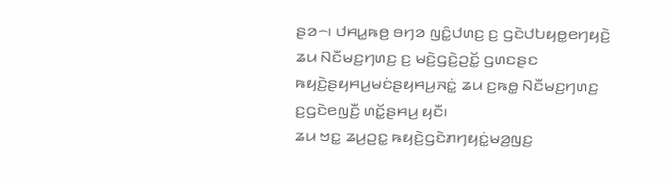ꤔꤤ꤮꤯ ꤓꤌꤣ꤭ꤒꤥ꤬ ꤋꤚꤤ ꤜꤢꤨ꤭ꤓꤛꤢ꤬ ꤢ꤬ ꤞꤢꤧꤓꤝꤟꤥ꤭ꤕꤚꤟꤢꤧ꤬ ꤘꤣ ꤡꤢꤪꤗꤢ꤬ꤚꤛꤢ꤬ ꤢ꤬ ꤗꤢꤧ꤬ꤞꤢꤧ꤬ꤑꤢꤩ꤭ ꤞꤛꤢꤔꤢ ꤒꤟꤢꤧ꤬ꤔꤟꤌꤣ꤬ꤗꤢꤦꤔꤟꤌꤣ꤬ꤏꤢꤦ꤭ ꤘꤣ ꤢ꤬ꤒꤥ꤭ ꤡꤢꤪꤗꤢ꤬ꤚꤛꤢ꤬ ꤢ꤬ꤞꤢꤧꤕꤜꤢꤪ꤬ ꤛꤢꤩ꤭ꤔꤌꤣ꤬ ꤟꤢꤪ꤯
ꤘꤣ ꤠꤢ꤭ ꤘꤣ꤬ꤑꤢ꤭ ꤒꤟꤢꤧ꤬ꤞꤢꤧꤊꤚꤟꤢꤦ꤭ꤗꤤ꤬ꤜꤢ꤬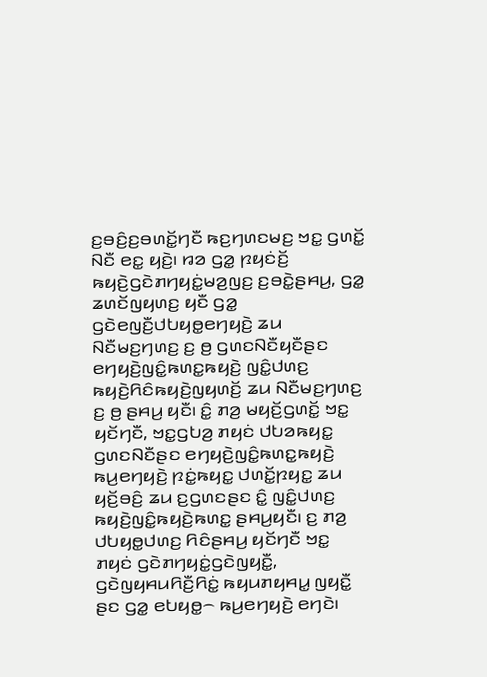ꤢ꤬ꤋꤢꤨ꤬ꤢ꤬ꤋꤛꤢꤩ꤭ꤚꤢꤪ ꤒꤢ꤬ꤚꤛꤢꤗꤢ꤬ ꤠꤢ꤭ ꤞꤛꤢꤩ꤭ ꤡꤢꤪ ꤕꤢ꤭ ꤟꤢꤧ꤬꤯ ꤙꤤ ꤞꤤ꤭ ꤐꤟꤢꤦꤢꤩ꤬ ꤒꤟꤢꤧ꤬ꤞꤢꤧꤊꤚꤟꤢꤦ꤭ꤗꤤ꤬ꤜꤢ꤬ ꤢ꤬ꤋꤢꤧ꤭ꤔꤌꤣ꤬, ꤞꤤ꤭ ꤘꤛꤢꤩꤜꤟꤛꤢ꤬ ꤟꤢꤪ ꤞꤤ꤭ ꤞꤢꤧꤕꤜꤢꤪ꤬ꤓꤝꤟꤥ꤭ꤕꤚꤟꤢꤧ꤬ ꤘꤣ ꤡꤢꤪꤗꤢ꤬ꤚꤛꤢ꤬ ꤢ꤬ ꤥ꤬ ꤞꤛꤢꤡꤢꤪꤟꤢꤪꤔꤢ ꤕꤚꤟꤢꤧ꤬ꤜꤢꤨ꤭ꤒꤛꤢ꤭ꤒꤟꤢꤧ꤬ ꤜꤢꤨ꤭ꤓꤛꤢ꤬ ꤒꤟꤢꤧ꤬ꤖꤢꤨꤒꤟꤢꤧ꤬ꤜꤟꤛꤢꤩ꤬ ꤘꤣ ꤡꤢꤪꤗꤢ꤬ꤚꤛꤢ꤬ ꤢ꤬ ꤥ꤬ ꤔꤌꤣ꤬ ꤟꤢꤪ꤯ ꤢꤨ꤭ ꤊꤤ꤬ ꤗꤟꤢꤩ꤬ꤞꤛꤢꤩ꤭ ꤠꤢ꤭ ꤟꤢꤩꤚꤢꤪ, ꤠꤢ꤭ꤞꤝꤤ꤬ ꤊꤟꤢꤦ ꤓꤝꤤꤒꤟꤢ꤭ ꤞꤛꤢꤡꤢꤪꤔꤢ ꤕꤚꤟꤢꤧ꤬ꤜꤢꤨ꤭ꤒꤛꤢ꤭ꤒꤟꤢꤧ꤬ ꤒꤣ꤬ꤕꤚꤟꤢꤧ꤬ ꤐꤢꤦ꤭ꤒꤟꤢ꤭ ꤓꤛꤢꤩ꤭ꤐꤟꤢ꤭ ꤘꤣ ꤟꤢꤩ꤬ꤋꤢꤨ꤬ ꤘꤣ ꤢ꤬ꤞꤛꤢꤔꤢ ꤢꤨ꤭ ꤜꤢꤨ꤭ꤓꤛꤢ꤬ ꤒꤟꤢꤧ꤬ꤜꤢꤨ꤭ꤒꤟꤢꤧ꤬ꤒꤛꤢ꤭ ꤔꤌꤣ꤬ꤟꤢꤪ꤯ ꤢ꤬ ꤊꤤ꤬ ꤓꤝꤟꤥ꤭ꤓꤛꤢ꤬ ꤖꤢꤨꤔꤌꤣ꤬ ꤟꤢꤩꤚꤢꤪ ꤠꤢ꤭ ꤊꤟꤢꤦ ꤞꤢꤧꤊꤚꤟꤢꤦ꤭ꤞꤢꤧꤜꤟꤢꤪ꤭, ꤞꤢꤧꤜꤟꤌꤣꤖꤢꤪ꤬ꤖꤢꤦ꤭ ꤒꤟꤣꤊꤟꤌꤣ꤭ ꤜꤟꤢꤪ꤭ ꤔꤢ ꤞꤤ꤭ ꤕꤝꤟꤥ꤭꤮ ꤒꤣ꤬ꤕꤚꤟꤢꤧ꤬ ꤕꤚꤢꤧ꤯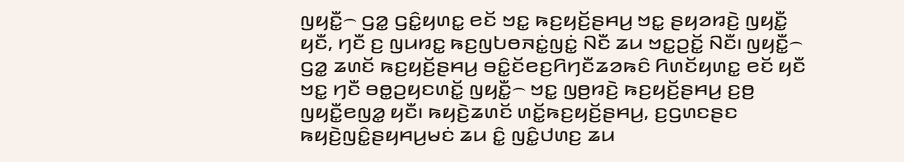ꤜꤟꤢꤪ꤭꤮ ꤞꤤ꤭ ꤞꤢꤨ꤭ꤟꤛꤢ꤭ ꤕꤢꤩ ꤠꤢ꤭ ꤒꤢ꤬ꤟꤢꤩ꤬ꤔꤌꤣ꤬ ꤠꤢ꤭ ꤔꤟꤤꤙꤢꤧ꤬ ꤜꤟꤢꤪ꤭ ꤟꤢꤪ, ꤚꤢꤪ ꤢ꤬ ꤜꤣꤙꤢ꤭ ꤒꤢ꤬ꤜꤝꤥꤏꤢꤦ꤭ꤜꤢꤦ꤭ ꤡꤢꤪ ꤘꤣ ꤠꤢ꤭ꤑꤢꤩ꤭ ꤡꤢꤪ꤯ ꤜꤟꤢꤪ꤭꤮ ꤞꤤ꤭ ꤘꤛꤢꤩ ꤒꤢ꤬ꤟꤢꤩ꤬ꤔꤌꤣ꤬ ꤋꤢꤨ꤭ꤢꤩꤕꤢ꤬ꤖꤚꤢꤪꤘꤤꤒꤢꤨ ꤖꤛꤢꤩꤟꤛꤢ꤭ ꤕꤢꤩ ꤟꤢꤪ ꤠꤢ꤭ ꤚꤢꤪ ꤋꤥ꤭ꤑꤟꤢꤛꤢꤩ꤭ ꤜꤟꤢꤪ꤭꤮ ꤠꤢ꤭ ꤜꤥ꤬ꤙꤢꤧ꤬ ꤒꤢ꤬ꤟꤢꤩ꤬ꤔꤌꤣ꤬ ꤢ꤬ꤥ꤬ ꤜꤟꤢꤪ꤭ꤕꤜꤤ꤭ ꤟꤢꤪ꤯ ꤒꤟꤢꤧ꤬ꤘꤛꤢꤩ ꤛꤢꤩ꤭ꤒꤢ꤬ꤟꤢꤩ꤬ꤔꤌꤣ꤬, ꤢ꤬ꤞꤛꤢꤔꤢ ꤒꤟꤢꤧ꤬ꤜꤢꤨ꤭ꤔꤟꤌꤣ꤬ꤗꤢꤦ ꤘꤣ ꤢꤨ꤭ ꤜꤢꤨ꤭ꤓꤛꤢ꤬ ꤘꤣ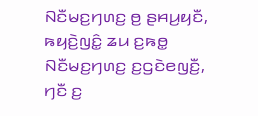ꤡꤢꤪꤗꤢ꤬ꤚꤛꤢ꤬ ꤥ꤬ ꤔꤌꤣ꤬ꤟꤢꤪ, ꤒꤟꤢꤧ꤬ꤜꤢꤨ꤭ ꤘꤣ ꤢ꤬ꤒꤥ꤭ ꤡꤢꤪꤗꤢ꤬ꤚꤛꤢ꤬ ꤢ꤬ꤞꤢꤧꤕꤜꤢꤪ꤬, ꤚꤢꤪ ꤢ꤬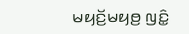ꤗꤟꤢꤩ꤬ꤗꤟꤥ꤬ ꤜꤢꤨ꤭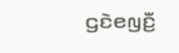ꤞꤢꤧꤕꤜꤢꤪ꤬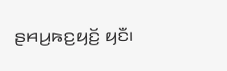ꤔꤌꤣ꤬ꤒꤢ꤬ꤟꤢꤩ꤬ ꤟꤢꤪ꤯